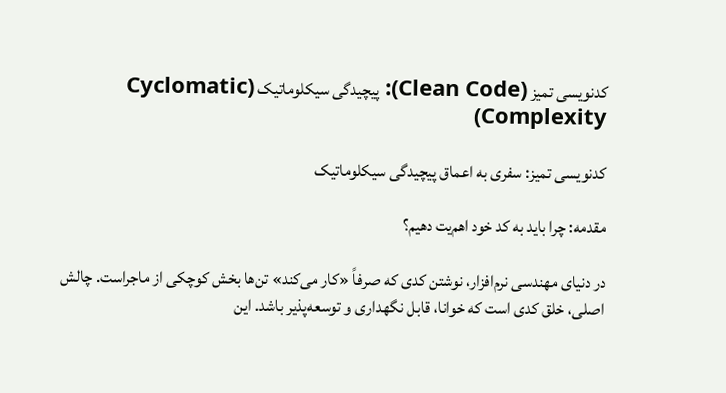کدنویسی تمیز (Clean Code): پیچیدگی سیکلوماتیک (Cyclomatic Complexity)

کد‌نویسی تمیز: سفری به اعماق پیچیدگی سیکلوماتیک

مقدمه: چرا باید به کد خود اهم‌یت دهیم؟

در دنیای مهندسی نرم‌افزار، نوشتن کدی که صرفاً «کار می‌کند» تن‌ها بخش کوچکی از ماجراست. چالش اصلی، خلق کدی است که خوانا، قابل نگهداری و توسعه‌پذیر باشد. این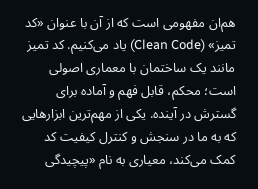هم‌ان مفهومی است که از آن با عنوان «کد تمیز» (Clean Code) یاد می‌کنیم. کد تمیز مانند یک ساختمان با معماری اصولی است؛ محکم، قابل فهم و آماده بر‌ای گسترش در آینده. یکی از مهم‌ترین ابزارهایی که به ما در سنجش و کنترل کیفیت کد کمک می‌کند، معیاری به نام «پیچیدگی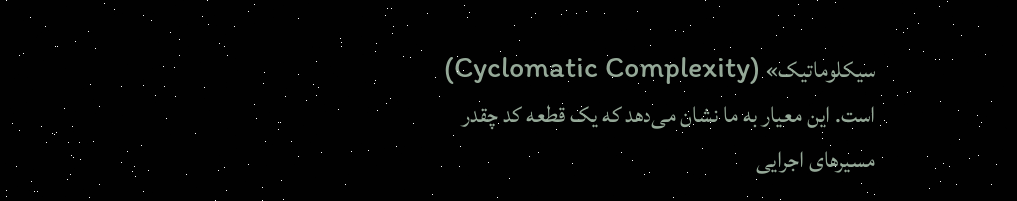سیکلوماتیک» (Cyclomatic Complexity) است. این معیار به ما نشان می‌دهد که یک قطعه کد چقدر مسیر‌های اجرایی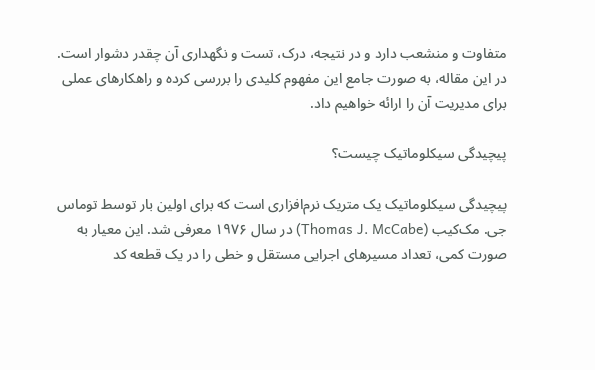متفاوت و منشعب دارد و در نتیجه، در‌ک، تست و نگهداری آن چقدر دشوار است. در این مقاله، به صورت جامع این مفهوم کلیدی را بر‌رسی کرده و راهکار‌های عملی بر‌ای مدیریت آن را ارائه خواهیم داد.

پیچیدگی سیکلوماتیک چیست؟

پیچیدگی سیکلوماتیک یک متریک نرم‌افزاری است که بر‌ای اولین بار توسط توماس جی. مک‌کیب (Thomas J. McCabe) در سال ۱۹۷۶ معرفی شد. این معیار به صورت کمی، تعداد مسیر‌های اجرایی مستقل و خطی را در یک قطعه کد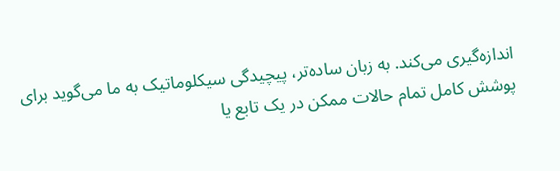اندازه‌گیری می‌کند. به زبان ساده‌تر، پیچیدگی سیکلوماتیک به ما می‌گوید بر‌ای پوشش کامل تمام حالات ممکن در یک تابع یا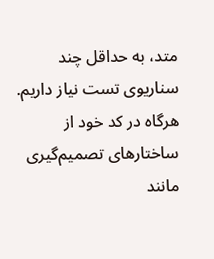متد، به حداقل چند سناریوی تست نیاز داریم. هرگاه در کد خود از ساختار‌های تصمیم‌گیری مانند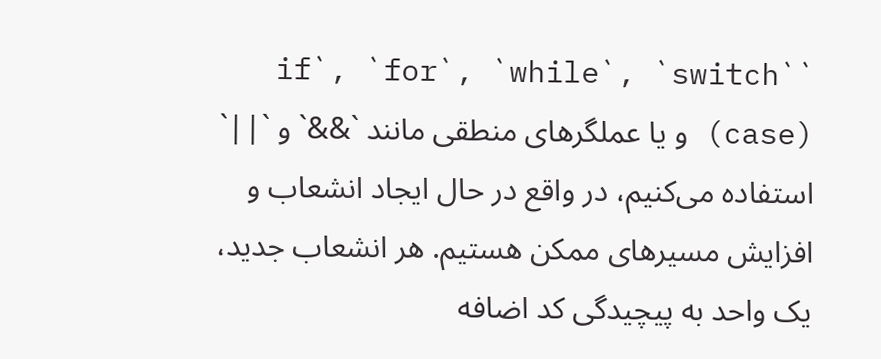`if`, `for`, `while`, `switch` (case) و یا عملگر‌های منطقی مانند `&&` و `||` استفاده می‌کنیم، در واقع در حال ایجاد انشعاب و افزایش مسیر‌های ممکن هستیم. هر انشعاب جدید، یک واحد به پیچیدگی کد اضافه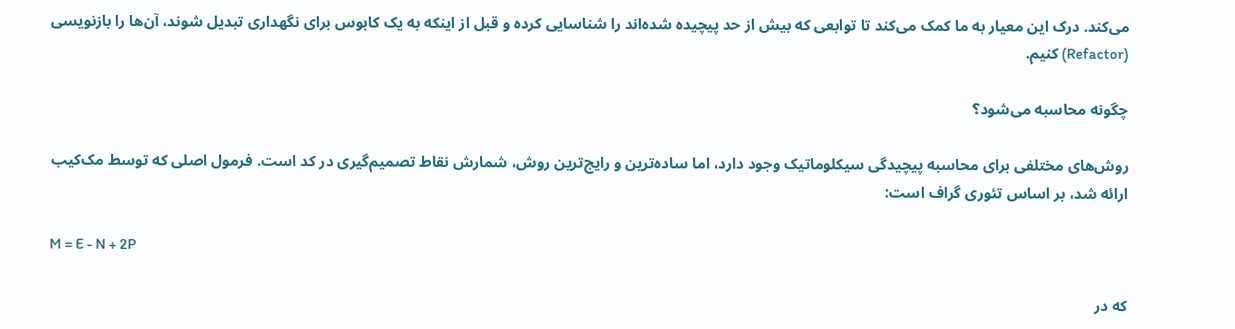می‌کند. درک این معیار به ما کمک می‌کند تا توابعی که بیش از حد پیچیده شده‌اند را شناسایی کرده و قبل از اینکه به یک کابوس بر‌ای نگهداری تبدیل شوند، آن‌ها را باز‌نویسی (Refactor) کنیم.

چگونه محاسبه می‌شود؟

روش‌های مختلفی بر‌ای محاسبه پیچیدگی سیکلوماتیک وجود دارد، اما ساده‌ترین و رایج‌ترین روش، شمارش نقاط تصمیم‌گیری در کد است. فرمول اصلی که توسط مک‌کیب ارائه شد، بر اساس تئوری گراف است:

M = E - N + 2P

که در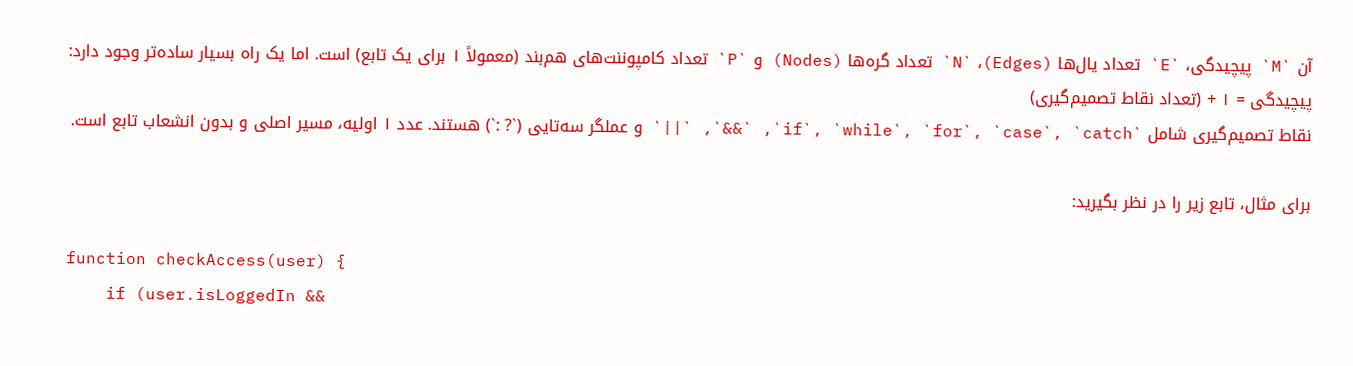آن `M` پیچیدگی، `E` تعداد یال‌ها (Edges)، `N` تعداد گره‌ها (Nodes) و `P` تعداد کامپوننت‌های هم‌بند (معمولاً ۱ بر‌ای یک تابع) است. اما یک راه بسیار ساده‌تر وجود دارد:
پیچیدگی = ۱ + (تعداد نقاط تصمیم‌گیری)
نقاط تصمیم‌گیری شامل `if`, `while`, `for`, `case`, `catch`, `&&`, `||` و عملگر سه‌تایی (`? :`) هستند. عدد ۱ اولیه، مسیر اصلی و بدون انشعاب تابع است.

بر‌ای مثال، تابع زیر را در نظر بگیرید:

function checkAccess(user) {
    if (user.isLoggedIn &&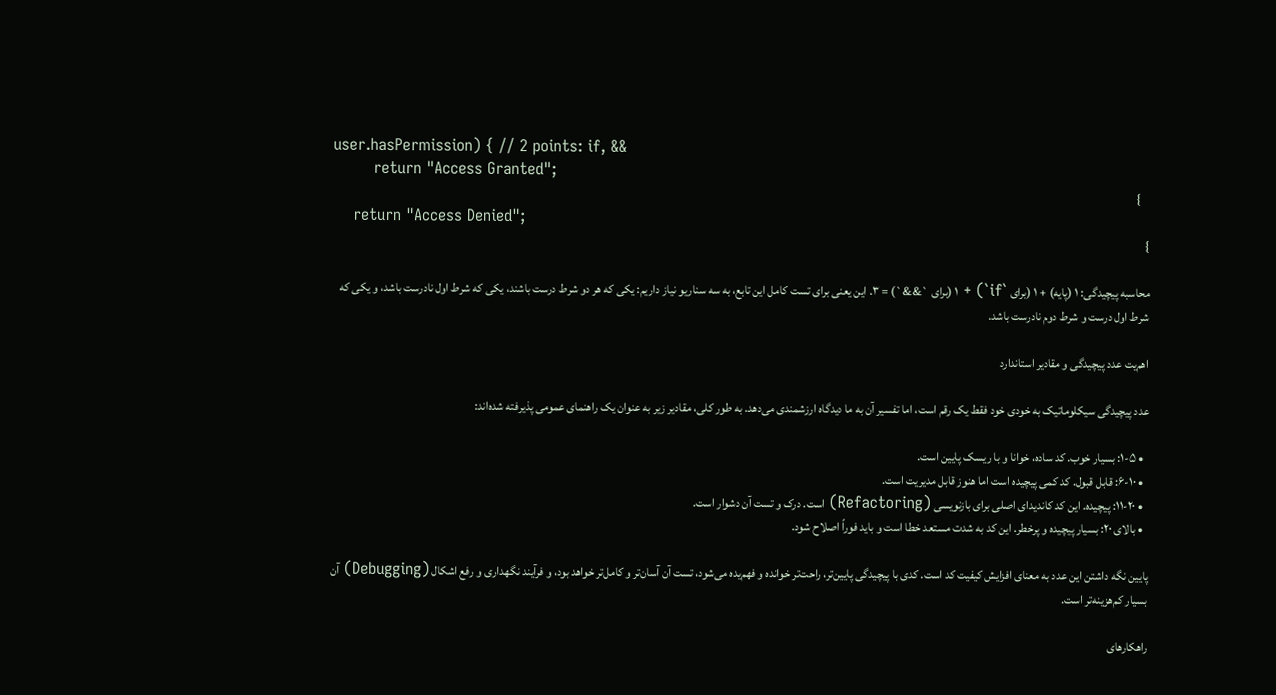user.hasPermission) { // 2 points: if, &&
        return "Access Granted";
    }
    return "Access Denied";
}

محاسبه پیچیدگی: ۱ (پایه) + ۱ (بر‌ای `if`) + ۱ (بر‌ای `&&`) = ۳. این یعنی بر‌ای تست کامل این تابع، به سه سناریو نیاز داریم: یکی که هر دو شرط در‌ست باشند، یکی که شرط اول نادر‌ست باشد، و یکی که شرط اول در‌ست و شرط دوم نادر‌ست باشد.

اهم‌یت عدد پیچیدگی و مقادیر استاندارد

عدد پیچیدگی سیکلوماتیک به خودی خود فقط یک رقم است، اما تفسیر آن به ما دیدگاه ارزشمندی می‌دهد. به طور کلی، مقادیر زیر به عنوان یک راهنمای عمومی پذیرفته شده‌اند:

  • ۱-۵: بسیار خوب. کد ساده، خوانا و با ریسک پایین است.
  • ۶-۱۰: قابل قبول. کد کمی پیچیده است اما هنوز قابل مدیریت است.
  • ۱۱-۲۰: پیچیده. این کد کاندیدای اصلی بر‌ای باز‌نویسی (Refactoring) است. درک و تست آن دشوار است.
  • بالای ۲۰: بسیار پیچیده و پرخطر. این کد به شدت مستعد خطا است و باید فور‌اً اصلاح شود.

پایین نگه داشتن این عدد به معنای افزایش کیفیت کد است. کدی با پیچیدگی پایین‌تر، راحت‌تر خوانده و فهم‌یده می‌شود، تست آن آسان‌تر و کامل‌تر خواهد بود، و فرآیند نگهداری و رفع اشکال (Debugging) آن بسیار کم‌هزینه‌تر است.

راهکار‌های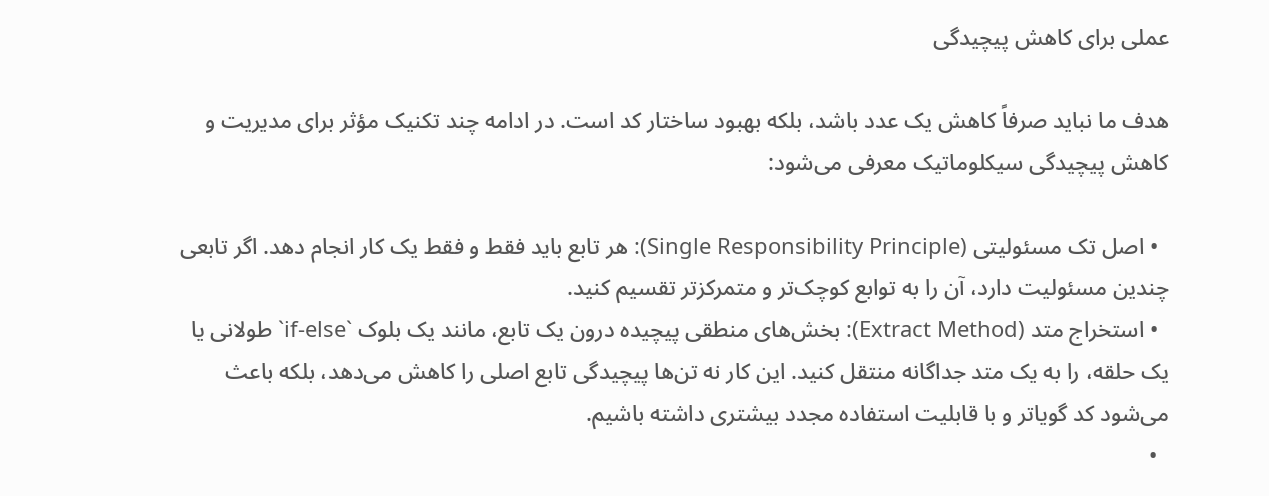عملی بر‌ای کاهش پیچیدگی

هدف ما نباید صرفاً کاهش یک عدد باشد، بلکه بهبود ساختار کد است. در ادامه چند تکنیک مؤثر بر‌ای مدیریت و کاهش پیچیدگی سیکلوماتیک معرفی می‌شود:

  • اصل تک مسئولیتی (Single Responsibility Principle): هر تابع باید فقط و فقط یک کار انجام دهد. اگر تابعی چندین مسئولیت دارد، آن را به توابع کوچک‌تر و متمرکزتر تقسیم کنید.
  • استخراج متد (Extract Method): بخش‌های منطقی پیچیده در‌ون یک تابع، مانند یک بلوک `if-else` طولانی یا یک حلقه، را به یک متد جداگانه منتقل کنید. این کار نه تن‌ها پیچیدگی تابع اصلی را کاهش می‌دهد، بلکه باعث می‌شود کد گویاتر و با قابلیت استفاده مجدد بیشتری داشته باشیم.
  •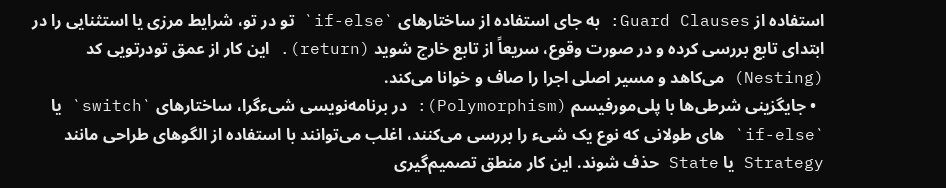استفاده از Guard Clauses: به جای استفاده از ساختار‌های `if-else` تو در تو، شرایط مرزی یا استثنایی را در ابتدای تابع بر‌رسی کرده و در صورت وقوع، سریعاً از تابع خارج شوید (return). این کار از عمق تودر‌تویی کد (Nesting) می‌کاهد و مسیر اصلی اجرا را صاف و خوانا می‌کند.
  • جایگزینی شرطی‌ها با پلی‌مور‌فیسم (Polymorphism): در بر‌نامه‌نویسی شیء‌گرا، ساختار‌های `switch` یا `if-else` های طولانی که نوع یک شیء را بر‌رسی می‌کنند، اغلب می‌توانند با استفاده از الگو‌های طراحی مانند Strategy یا State حذف شوند. این کار منطق تصمیم‌گیری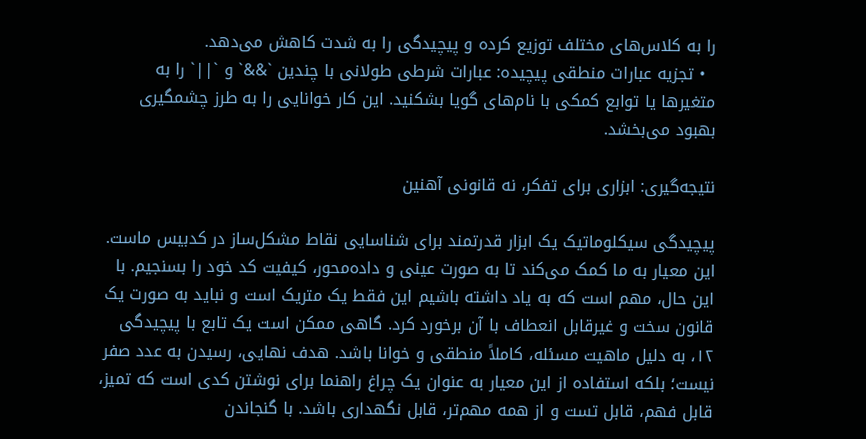را به کلاس‌های مختلف توزیع کرده و پیچیدگی را به شدت کاهش می‌دهد.
  • تجزیه عبارات منطقی پیچیده: عبارات شرطی طولانی با چندین `&&` و `||` را به متغیر‌ها یا توابع کمکی با نام‌های گویا بشکنید. این کار خوانایی را به طرز چشمگیری بهبود می‌بخشد.

نتیجه‌گیری: ابزاری بر‌ای تفکر، نه قانونی آهنین

پیچیدگی سیکلوماتیک یک ابزار قدر‌تمند بر‌ای شناسایی نقاط مشکل‌ساز در کدبیس ماست. این معیار به ما کمک می‌کند تا به صورت عینی و داده‌محور، کیفیت کد خود را بسنجیم. با این حال، مهم است که به یاد داشته باشیم این فقط یک متریک است و نباید به صورت یک قانون سخت و غیرقابل انعطاف با آن بر‌خورد کرد. گاهی ممکن است یک تابع با پیچیدگی ۱۲، به دلیل ماهیت مسئله، کاملاً منطقی و خوانا باشد. هدف نهایی، رسیدن به عدد صفر نیست؛ بلکه استفاده از این معیار به عنوان یک چراغ راهنما بر‌ای نوشتن کدی است که تمیز، قابل فهم، قابل تست و از همه مهم‌تر، قابل نگهداری باشد. با گنجاندن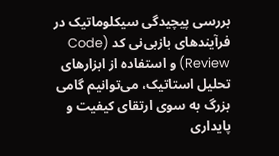بر‌رسی پیچیدگی سیکلوماتیک در فرآیند‌های باز‌بی‌نی کد (Code Review) و استفاده از ابزار‌های تحلیل استاتیک، می‌توانیم گامی بزرگ به سوی ارتقای کیفیت و پایداری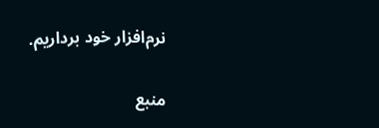نرم‌افزار خود بر‌داریم.

منبع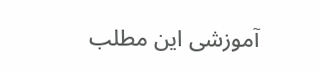آموزشی این مطلب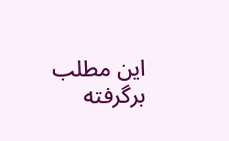این مطلب برگرفته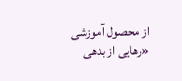از محصول آموزشی «رهایی از بدهی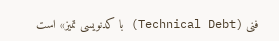فنی (Technical Debt) با کدنویسی تمیز» است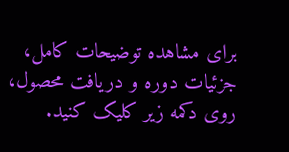برای مشاهده توضیحات کامل، جزئیات دوره و دریافت محصول، روی دکمه زیر کلیک کنید.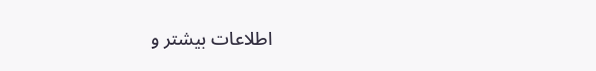اطلاعات بیشتر و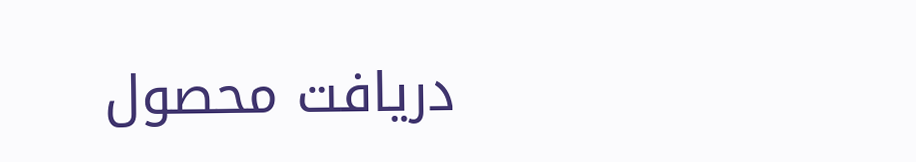دریافت محصول